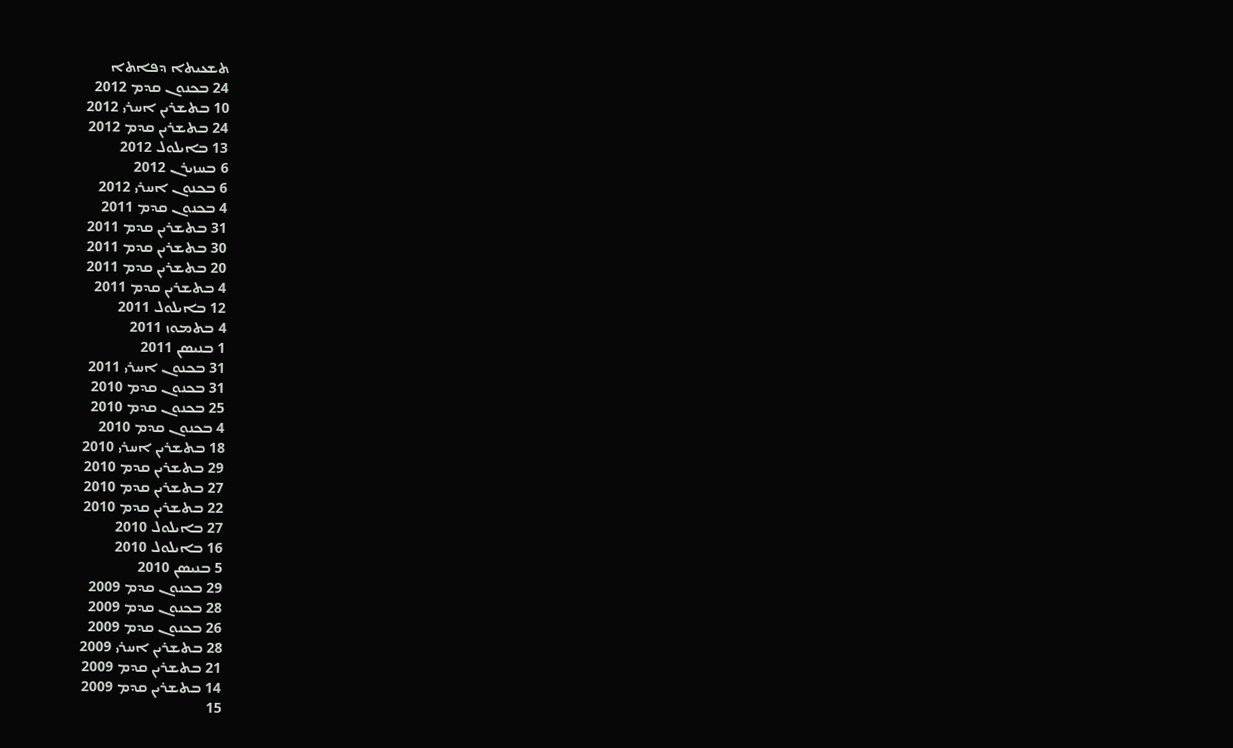ܬܫܥܝܬܐ ܕܦܐܬܐ
24 ܒܟܢܘܢ ܩܕܡ 2012
10 ܒܬܫܪܝܢ ܐܚܪܝ 2012
24 ܒܬܫܪܝܢ ܩܕܡ 2012
13 ܒܐܝܠܘܠ 2012
6 ܒܚܙܝܪܢ 2012
6 ܒܟܢܘܢ ܐܚܪܝ 2012
4 ܒܟܢܘܢ ܩܕܡ 2011
31 ܒܬܫܪܝܢ ܩܕܡ 2011
30 ܒܬܫܪܝܢ ܩܕܡ 2011
20 ܒܬܫܪܝܢ ܩܕܡ 2011
4 ܒܬܫܪܝܢ ܩܕܡ 2011
12 ܒܐܝܠܘܠ 2011
4 ܒܬܡܘܙ 2011
1 ܒܢܝܣܢ 2011
31 ܒܟܢܘܢ ܐܚܪܝ 2011
31 ܒܟܢܘܢ ܩܕܡ 2010
25 ܒܟܢܘܢ ܩܕܡ 2010
4 ܒܟܢܘܢ ܩܕܡ 2010
18 ܒܬܫܪܝܢ ܐܚܪܝ 2010
29 ܒܬܫܪܝܢ ܩܕܡ 2010
27 ܒܬܫܪܝܢ ܩܕܡ 2010
22 ܒܬܫܪܝܢ ܩܕܡ 2010
27 ܒܐܝܠܘܠ 2010
16 ܒܐܝܠܘܠ 2010
5 ܒܢܝܣܢ 2010
29 ܒܟܢܘܢ ܩܕܡ 2009
28 ܒܟܢܘܢ ܩܕܡ 2009
26 ܒܟܢܘܢ ܩܕܡ 2009
28 ܒܬܫܪܝܢ ܐܚܪܝ 2009
21 ܒܬܫܪܝܢ ܩܕܡ 2009
14 ܒܬܫܪܝܢ ܩܕܡ 2009
15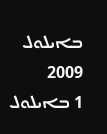ܒܐܝܠܘܠ 2009
1 ܒܐܝܠܘܠ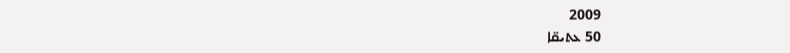2009
50 ܥܬܝܩ̈ܐ